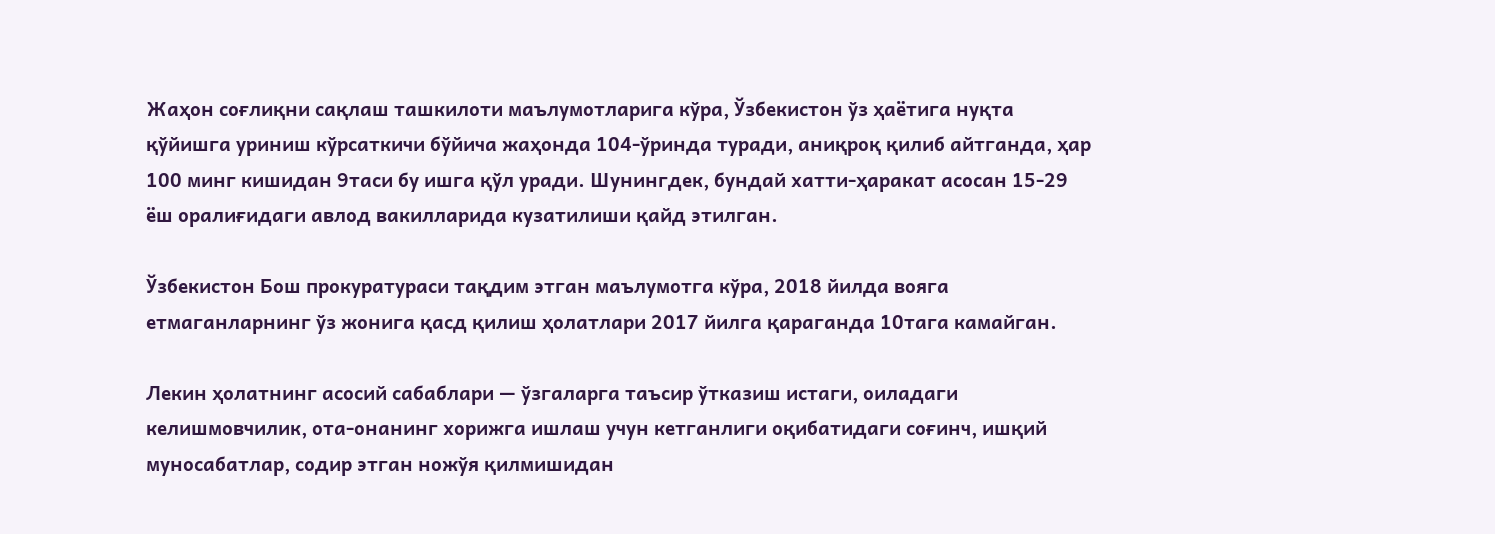Жаҳон соғлиқни сақлаш ташкилоти маълумотларига кўра, Ўзбекистон ўз ҳаётига нуқта қўйишга уриниш кўрсаткичи бўйича жаҳонда 104-ўринда туради, аниқроқ қилиб айтганда, ҳар 100 минг кишидан 9таси бу ишга қўл уради. Шунингдек, бундай хатти-ҳаракат асосан 15-29 ёш оралиғидаги авлод вакилларида кузатилиши қайд этилган.

Ўзбекистон Бош прокуратураси тақдим этган маълумотга кўра, 2018 йилда вояга етмаганларнинг ўз жонига қасд қилиш ҳолатлари 2017 йилга қараганда 10тага камайган.

Лекин ҳолатнинг асосий сабаблари — ўзгаларга таъсир ўтказиш истаги, оиладаги келишмовчилик, ота-онанинг хорижга ишлаш учун кетганлиги оқибатидаги соғинч, ишқий муносабатлар, содир этган ножўя қилмишидан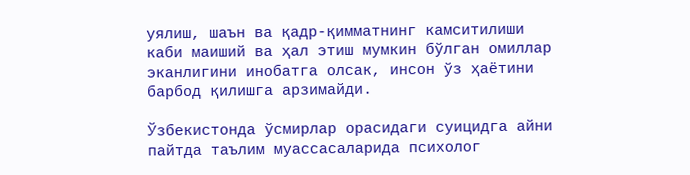уялиш, шаън ва қадр-қимматнинг камситилиши каби маиший ва ҳал этиш мумкин бўлган омиллар эканлигини инобатга олсак, инсон ўз ҳаётини барбод қилишга арзимайди.

Ўзбекистонда ўсмирлар орасидаги суицидга айни пайтда таълим муассасаларида психолог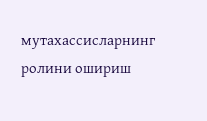мутахассисларнинг ролини ошириш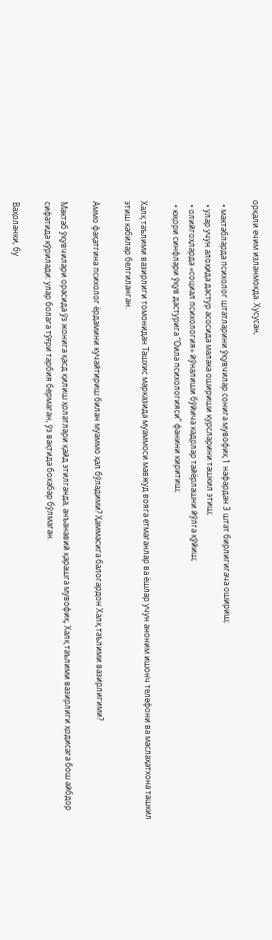орқали ечим изланмоқда. Хусусан,

  • мактабларда психолог штатларини ўқувчилар сонига мувофиқ 1 нафардан 3 штат бирлигигача ошириш;
  • улар учун алоҳида дастур асосида малака ошириши курсларини ташкил этиш;
  • олийгоҳларда «социал психология» йўналиши бўйича кадрлар тайёрлашни йўлга қўйиш;
  • юқори синфлари ўқув дастурига “Оила психологияси” фанини киритиш;

Халқ таълими вазирлиги томонидан Ташхис марказида муаммоси мавжуд вояга етмаганлар ва ёшлар учун аноним ишонч телефони ва маслаҳатхона ташкил этиш кабилар белгиланган.

Аммо фақатгина психолог ёрдамини кучайтириш билан муаммо ҳал бўладими? Ҳаммасига балогардон Халқ таълими вазирлигими?

Мактаб ўқувчилари орасида ўз жонига қасд қилиш ҳолатлари қайд этилганда, анъанавий қарашга мувофиқ, Халқ таълими вазирлиги ҳодисага бош айбдор сифатида кўрилади: улар болага тўғри тарбия бермаган, ўз вақтида бохабар бўлмаган.

Ваҳоланки, бу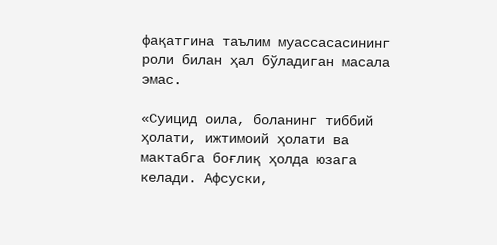фақатгина таълим муассасасининг роли билан ҳал бўладиган масала эмас.

«Суицид оила, боланинг тиббий ҳолати, ижтимоий ҳолати ва мактабга боғлиқ ҳолда юзага келади. Афсуски,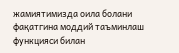жамиятимизда оила болани фақатгина моддий таъминлаш функцияси билан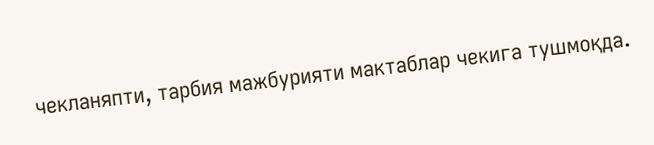чекланяпти, тарбия мажбурияти мактаблар чекига тушмоқда.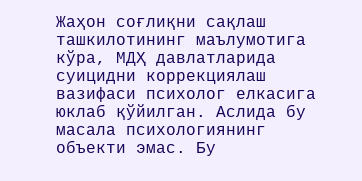Жаҳон соғлиқни сақлаш ташкилотининг маълумотига кўра, МДҲ давлатларида суицидни коррекциялаш вазифаси психолог елкасига юклаб қўйилган. Аслида бу масала психологиянинг объекти эмас. Бу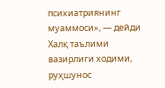психиатриянинг муаммоси», — дейди Халқ таълими вазирлиги ходими, руҳшунос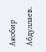Акобир Абдуллаев.